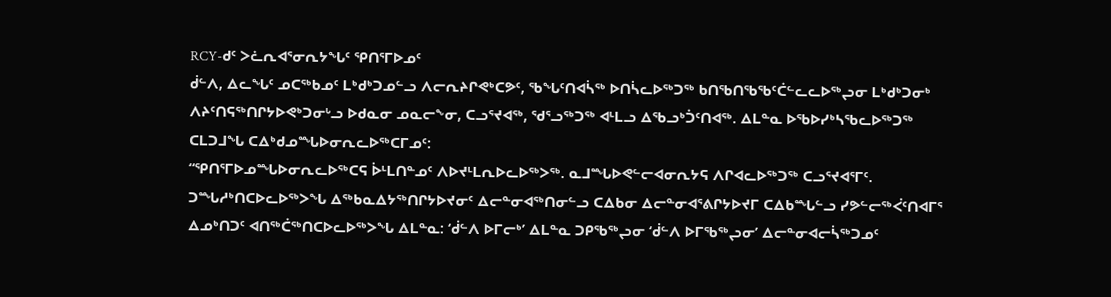RCY-ᑯᑦ ᐳᓛᕆᐊᕐᓂᕆᔭᖓᑦ ᕿᑎᕐᒥᐅᓄᑦ
ᑰᓪᐱ, ᐃᓚᖓᑦ ᓄᑕᖅᑲᓄᑦ ᒪᒃᑯᒃᑐᓄᓪᓗ ᐱᓕᕆᔨᒋᕙᒃᑕᕗᑦ, ᖃᖓᑦᑎᐊᓵᖅ ᐅᑎᓵᓚᐅᖅᑐᖅ ᑲᑎᖃᑎᖃᖃᑦᑖᓪᓚᓚᐅᖅᖢᓂ ᒪᒃᑯᒃᑐᓂᒃ ᐱᔨᑦᑎᕋᖅᑎᒋᔭᐅᕙᒃᑐᓂᒡᓗ ᐅᑯᓇᓂ ᓄᓇᓕᖕᓂ, ᑕᓗᕐᔪᐊᖅ, ᖁᕐᓗᖅᑐᖅ ᐊᒻᒪᓗ ᐃᖃᓗᒃᑑᑦᑎᐊᖅ. ᐃᒪᓐᓇ ᐅᖃᐅᓯᒃᓴᖃᓚᐅᖅᑐᖅ ᑕᒪᑐᒧᖓ ᑕᐃᒃᑯᓄᙵᐅᓂᕆᓚᐅᖅᑕᒥᓄᑦ:
“ᕿᑎᕐᒥᐅᓄᙵᐅᓂᕆᓚᐅᖅᑕᕋ ᐆᒻᒪᑎᓐᓄᑦ ᐱᐅᔪᒻᒪᕆᐅᓚᐅᖅᐳᖅ. ᓇᒧᙵᐅᕙᓪᓕᐊᓂᕆᔭᕋ ᐱᒋᐊᓚᐅᖅᑐᖅ ᑕᓗᕐᔪᐊᕐᒥᑦ. ᑐᙵᓱᒃᑎᑕᐅᓚᐅᖅᐳᖓ ᐃᖅᑲᓇᐃᔭᖅᑎᒋᔭᐅᔪᓂᑦ ᐃᓕᓐᓂᐊᖅᑎᓂᓪᓗ ᑕᐃᑲᓂ ᐃᓕᓐᓂᐊᕐᕕᒋᔭᐅᔪᒥ ᑕᐃᑲᙵᓪᓗ ᓯᕗᓪᓕᖅᐹᑦᑎᐊᒥᕐ ᐃᓄᒃᑎᑐᑦ ᐊᑎᖅᑖᖅᑎᑕᐅᓚᐅᖅᐳᖓ ᐃᒪᓐᓇ: ‘ᑰᓪᐱ ᐅᒥᓕᒃ’ ᐃᒪᓐᓇ ᑐᑭᖃᖅᖢᓂ ‘ᑰᓪᐱ ᐅᒥᖃᖅᖢᓂ’ ᐃᓕᓐᓂᐊᓕᓵᖅᑐᓄᑦ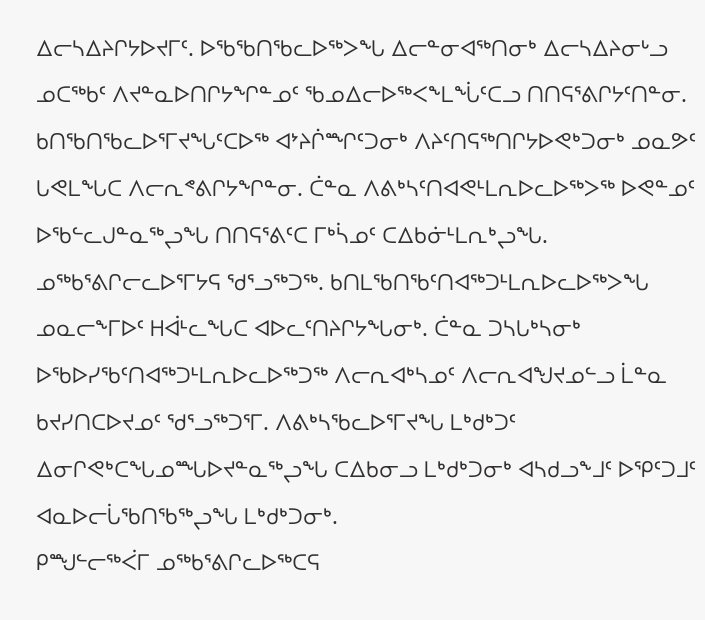ᐃᓕᓴᐃᔨᒋᔭᐅᔪᒥᑦ. ᐅᖃᖃᑎᖃᓚᐅᖅᐳᖓ ᐃᓕᓐᓂᐊᖅᑎᓂᒃ ᐃᓕᓴᐃᔨᓂᒡᓗ ᓄᑕᖅᑲᑦ ᐱᔪᓐᓇᐅᑎᒋᔭᖏᓐᓄᑦ ᖃᓄᐃᓕᐅᖅᐸᖕᒪᖔᑦᑕᓗ ᑎᑎᕋᕐᕕᒋᔭᑦᑎᓐᓂ. ᑲᑎᖃᑎᖃᓚᐅᕐᒥᔪᖓᑦᑕᐅᖅ ᐊᔾᔨᒌᙱᑦᑐᓂᒃ ᐱᔨᑦᑎᕋᖅᑎᒋᔭᐅᕙᒃᑐᓂᒃ ᓄᓇᕗᑦ ᒐᕙᒪᖓᑕ ᐱᓕᕆᕝᕕᒋᔭᖏᓐᓂ. ᑖᓐᓇ ᐱᕕᒃᓴᑦᑎᐊᕙᒻᒪᕆᐅᓚᐅᖅᐳᖅ ᐅᕙᓐᓄᑦ ᐅᖃᓪᓚᒍᓐᓇᖅᖢᖓ ᑎᑎᕋᕐᕕᑦᑕ ᒥᒃᓵᓄᑦ ᑕᐃᑲᓃᒻᒪᕆᒃᖢᖓ.
ᓄᖅᑲᕐᕕᒋᓕᓚᐅᕐᒥᔭᕋ ᖁᕐᓗᖅᑐᖅ. ᑲᑎᒪᖃᑎᖃᑦᑎᐊᖅᑐᒻᒪᕆᐅᓚᐅᖅᐳᖓ ᓄᓇᓕᖕᒥᐅᑦ ᕼᐋᒻᓚᖓᑕ ᐊᐅᓚᑦᑎᔨᒋᔭᖓᓂᒃ. ᑖᓐᓇ ᑐᓴᒐᒃᓴᓂᒃ ᐅᖃᐅᓯᖃᑦᑎᐊᖅᑐᒻᒪᕆᐅᓚᐅᖅᑐᖅ ᐱᓕᕆᐊᒃᓴᓄᑦ ᐱᓕᕆᐊᖑᔪᓄᓪᓗ ᒫᓐᓇ ᑲᔪᓯᑎᑕᐅᔪᓄᑦ ᖁᕐᓗᖅᑐᕐᒥ. ᐱᕕᒃᓴᖃᓚᐅᕐᒥᔪᖓ ᒪᒃᑯᒃᑐᑦ ᐃᓂᒋᕙᒃᑕᖓᓄᙵᐅᔪᓐᓇᖅᖢᖓ ᑕᐃᑲᓂᓗ ᒪᒃᑯᒃᑐᓂᒃ ᐊᓴᑯᓗᖕᒧᑦ ᐅᕿᑦᑐᒧᑦ ᐊᓇᐅᓕᒑᖃᑎᖃᖅᖢᖓ ᒪᒃᑯᒃᑐᓂᒃ.
ᑭᙳᓪᓕᖅᐹᒥ ᓄᖅᑲᕐᕕᒋᓚᐅᖅᑕᕋ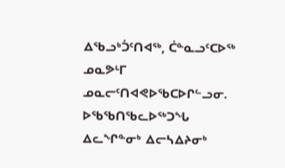ᐃᖃᓗᒃᑑᑦᑎᐊᖅ, ᑖᓐᓇᓗᑦᑕᐅᖅ ᓄᓇᕗᒻᒥ ᓄᓇᓕᑦᑎᐊᕙᐅᖃᑕᐅᒋᓪᓗᓂ. ᐅᖃᖃᑎᖃᓚᐅᖅᑐᖓ ᐃᓚᖏᓐᓂᒃ ᐃᓕᓴᐃᔨᓂᒃ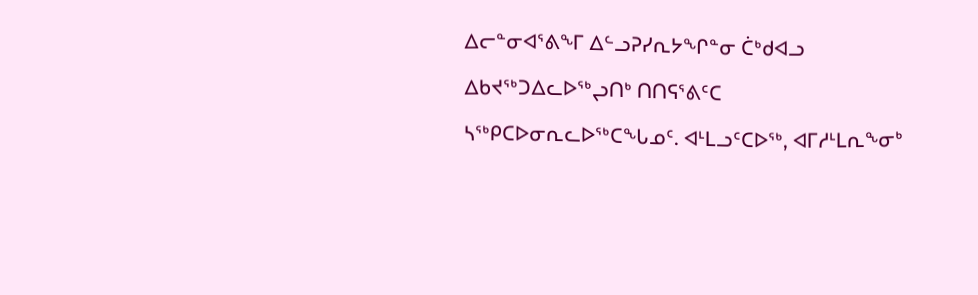ᐃᓕᓐᓂᐊᕐᕕᖕᒥ ᐃᓪᓗᕈᓯᕆᔭᖏᓐᓂ ᑖᒃᑯᐊᓗ ᐃᑲᔪᖅᑐᐃᓚᐅᖅᖢᑎᒃ ᑎᑎᕋᕐᕕᑦᑕ ᓴᖅᑭᑕᐅᓂᕆᓚᐅᖅᑕᖓᓄᑦ. ᐊᒻᒪᓗᑦᑕᐅᖅ, ᐊᒥᓱᒻᒪᕆᖕᓂᒃ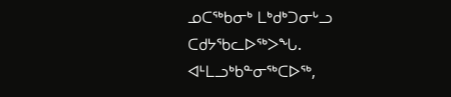ᓄᑕᖅᑲᓂᒃ ᒪᒃᑯᒃᑐᓂᒡᓗ ᑕᑯᔭᖃᓚᐅᖅᐳᖓ. ᐊᒻᒪᓗᒃᑲᓐᓂᖅᑕᐅᖅ,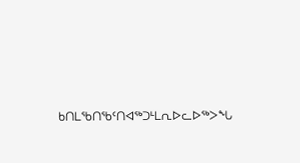ᑲᑎᒪᖃᑎᖃᑦᑎᐊᖅᑐᒻᒪᕆᐅᓚᐅᖅᐳᖓ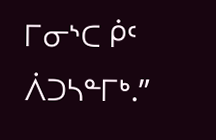ᒥᓂᔅᑕ ᑮᑦ ᐲᑐᓴᓐᒥᒃ.”